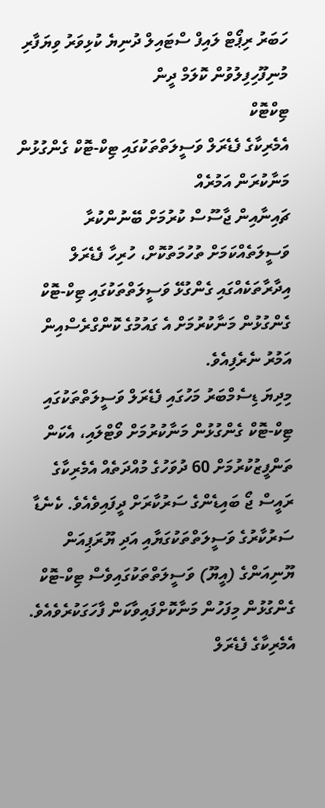ހަބަރު ރިޕޯޓް ލައިފް ސްޓައިލް ދުނިޔެ ކުޅިވަރު ވިޔަފާރި މުނިފޫހިފިލުވުން ކޮލަމް ދީން
ޓިކްޓޮކް
އެމެރިކާގެ ފެޑެރަލް ވަސީލަތްތަކުގައި ޓިކް-ޓޮކް ގެންގުޅުން މަނާކުރަން އަމުރެއް
ޗައިނާއިން ޖާސޫސް ކުރުމަށް ބޭނުންކުރާ ވަސީލަތެއްކަމަށް ތުހުމަތުކޮށް، ހުރިހާ ފެޑެރަލް އިދާރާތަކެއްގައި ގެންގުޅޭ ވަސީލަތްތަކުގައި ޓިކް-ޓޮކް ގެންގުޅުން މަނާކުރުމަށް އެ ގައުމުގެ ކޮންގްރެސްއިން އަމުރު ނެރެފިއެވެ.
މިދިޔަ ޑިސެމްބަރު މަހުގައި ފެޑެރަލް ވަސީލަތްތަކުގައި ޓިކް-ޓޮކް ގެންގުޅުން މަނާކުރުމަށް ވޯޓްލައި، އެކަން ތަންފީޒުކުރުމަށް 60 ދުވަހުގެ މުއްދަތެއް އެމެރިކާގެ ރައީސް ޖޯ ބައިޑެންގެ ސަރުކާރަށް ދީފައިވެއެވެ. ކެނެޑާ ސަރުކާރުގެ ވަސީލަތްތަކުގަޔާއި އަދި ޔޫރަޕިއަން ޔޫނިއަންގެ (އީޔޫ) ވަސީލަތްތަކުގައިވެސް ޓިކް-ޓޮކް ގެންގުޅުން މިފަހުން މަނާކޮށްފައިވާކަން ފާހަގަކުރެވެއެވެ.
އެމެރިކާގެ ފެޑެރަލް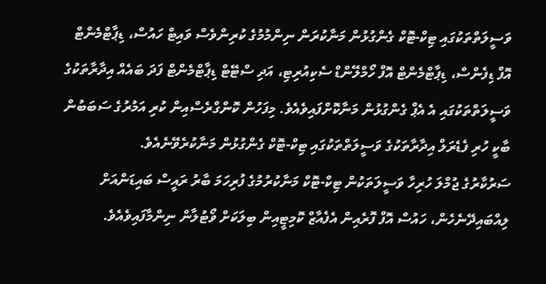ވަސީލަތްތަކުގައި ޓިކް-ޓޮކް ގެންގުޅުން މަނާކުރަން ނިންމުމުގެ ކުރިންވެސް ވައިޓް ހައުސް، ޑިޕާޓްމެންޓް އޮފް ޑިފެންސް، ޑިޕާޓްމެންޓް އޮފް ހޯމްލޭންޑް ސެކިއުރިޓި، އަދި ސްޓޭޓް ޑިޕާޓްމެންޓް ފަދަ ބައެއް އިދާރާތަކުގެ ވަސީލަތްތަކުގައި އެ އެޕް ގެންގުޅުން މަނާކޮށްފައިވެއެވެ. މިފަހުން ކޮންގްރެސްއިން ކުރި އަމުރުގެ ސަބަބުން ބާކީ ހުރި ފެޑެރަލް އިދާރާތަކުގެ ވަސީލަތްތަކުގައި ޓިކް-ޓޮކް ގެންގުޅުން މަނާކުރެވޭނެއެވެ.
ސަރުކާރުގެ ޖުމްލަ ހުރިހާ ވަސީލަތަކުން ޓިކް-ޓޮކް މަނާކުރުމުގެ ފުރިހަމަ ބާރު ރައީސް ބައިޑަންއަށް ލިއްބައިދޭނެހެން، ހައުސް އޮފް ފޮރެއިން އެފެއާޒް ކޮމިޓީއިން ބިލަކަށް ވޯޓުލާން ނިންމާފައިވެއެވެ.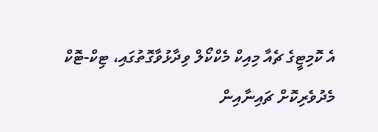އެ ކޮމިޓީގެ ޗެއާ މިއިކް މެކްކޯލް ވިދާޅުވާގޮތުގައި، ޓިކް-ޓޮކް މެދުވެރިކޮށް ޗައިނާއިން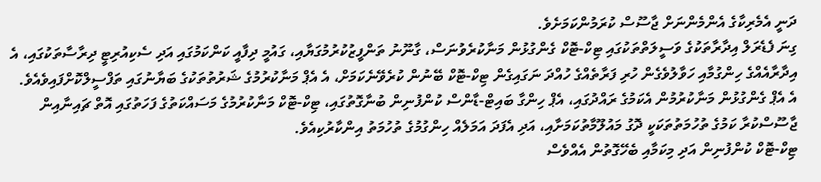ދަނީ އެމެރިކާގެ އެންމެންނަށް ޖާސޫސް ކުރަމުންކަމަށެވެ.
ގިނަ ފެޑެރަލް އިދާރާތަކުގެ ވަސީލަތްތަކުގައި ޓިކް-ޓޮކް ގެންގުޅުން މަނާކުރެވުނަސް، ގާނޫނު ތަންފީޒުކުރުމުގަޔާއި، ގައުމީ ދިފާއީ ކަންކަމުގައި އަދި ސެކިއުރިޓީ ދިރާސާތަކުގައި، އެ އިދާރާއެއްގެ ހިންގުމާއި ހަވާލުވެގެން ހުރި ފަރާތެއްގެ ހުއްދަ ނަގައިގެން ޓިކް-ޓޮކް ބޭނުން ކުރެވޭނެކަމަށް، އެ އެޕް މަނާކުރުމުގެ ޝަރުތުތަކުގެ ބަޔާނުގައި ތަފްސީލްކޮށްފައިވެއެވެ.
އެ އެޕް ގެންގުޅުން މަނާކުރުމުން އެކަމުގެ ރައްދުގައި، އެޕް ހިންގާ ބައިޓް-ޑާންސް ކުންފުނިން ބުނާގޮތުގައި، ޓިކް-ޓޮކް މަނާކުރުމުގެ މަސައްކަތުގެ ފަހަތުގައި އޮތް ޗައިނާއިން ޖާސޫސްކުރާ ކަމުގެ ތުހުމަތުތަކަކީ ދޮގު މައުލޫމާތުކަމަށާއި، އަދި އެފަދަ އަމަލެއް ހިންގުމުގެ ތުހުމަތު އިންކާރުކިއެވެ.
ޓިކް-ޓޮކް ކުންފުނިން އަދި މިކަމާއި ބެހޭގޮތުން އެއްވެސް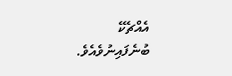އެއްޗެކޭ ބުނެފައިނުވެއެވެ.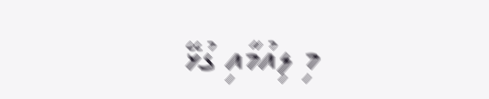މި ލިއުމާއި ގުޅޭ